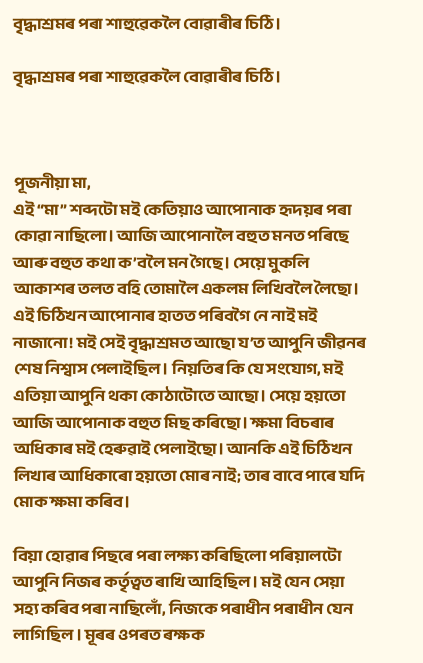বৃদ্ধাশ্ৰমৰ পৰা শাহুৱেকলৈ বোৱাৰীৰ চিঠি।

বৃদ্ধাশ্ৰমৰ পৰা শাহুৱেকলৈ বোৱাৰীৰ চিঠি।



পূজনীয়া মা,
এই “মা” শব্দটো মই কেতিয়াও আপোনাক হৃদয়ৰ পৰা কোৱা নাছিলো। আজি আপোনালৈ বহুত মনত পৰিছে আৰু বহুত কথা ক’বলৈ মন গৈছে। সেয়ে মুকলি আকাশৰ তলত বহি তোমালৈ একলম লিখিবলৈ লৈছো। এই চিঠিখন আপোনাৰ হাতত পৰিবগৈ নে নাই মই নাজানো! মই সেই বৃদ্ধাশ্ৰমত আছো য’ত আপুনি জীৱনৰ শেষ নিশ্বাস পেলাইছিল। নিয়তিৰ কি যে সংযোগ, মই এতিয়া আপুনি থকা কোঠাটোতে আছো। সেয়ে হয়তো আজি আপোনাক বহুত মিছ কৰিছো। ক্ষমা বিচৰাৰ অধিকাৰ মই হেৰুৱাই পেলাইছো। আনকি এই চিঠিখন লিখাৰ আধিকাৰো হয়তো মোৰ নাই; তাৰ বাবে পাৰে যদি মোক ক্ষমা কৰিব।

বিয়া হোৱাৰ পিছৰে পৰা লক্ষ্য কৰিছিলো পৰিয়ালটো আপুনি নিজৰ কৰ্তৃত্বত ৰাখি আহিছিল। মই যেন সেয়া সহ্য কৰিব পৰা নাছিলোঁ, নিজকে পৰাধীন পৰাধীন যেন লাগিছিল । মূৰৰ ওপৰত ৰক্ষক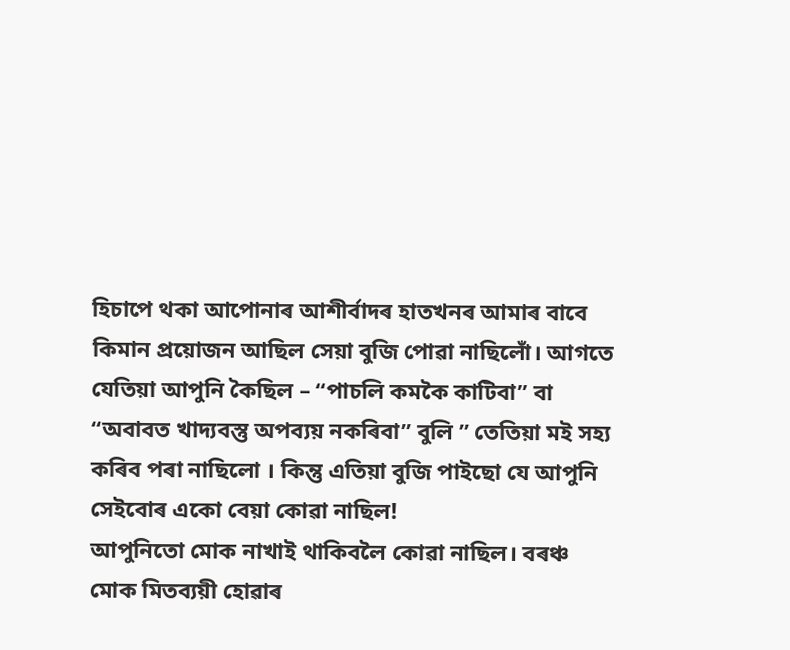হিচাপে থকা আপোনাৰ আশীৰ্বাদৰ হাতখনৰ আমাৰ বাবে কিমান প্ৰয়োজন আছিল সেয়া বুজি পোৱা নাছিলোঁ। আগতে যেতিয়া আপুনি কৈছিল – “পাচলি কমকৈ কাটিবা” বা “অবাবত খাদ্যবস্তু অপব্যয় নকৰিবা” বুলি ” তেতিয়া মই সহ্য কৰিব পৰা নাছিলো । কিন্তু এতিয়া বুজি পাইছো যে আপুনি সেইবোৰ একো বেয়া কোৱা নাছিল!
আপুনিতো মোক নাখাই থাকিবলৈ কোৱা নাছিল। বৰঞ্চ মোক মিতব্যয়ী হোৱাৰ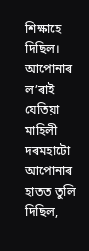শিক্ষাহে দিছিল। আপোনাৰ ল’ৰাই যেতিয়া মাহিলী দৰমহাটো আপোনাৰ হাতত তুলি দিছিল,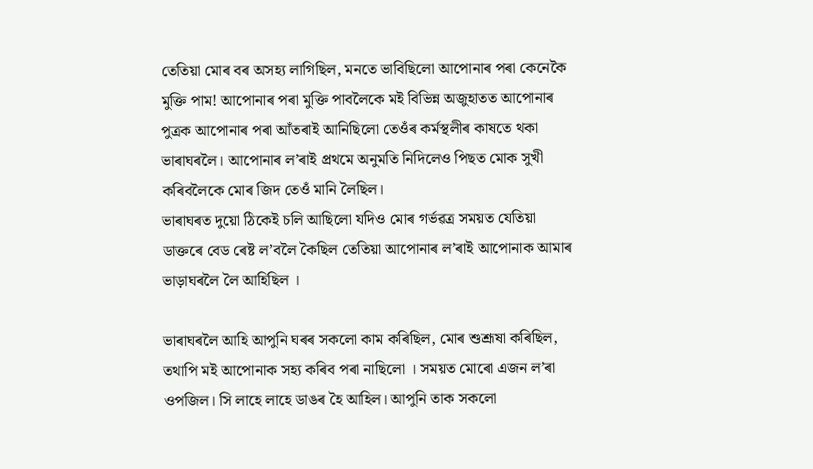তেতিয়া মোৰ বৰ অসহ্য লাগিছিল, মনতে ভাবিছিলো আপোনাৰ পৰা কেনেকৈ মুক্তি পাম! আপোনাৰ পৰা মুক্তি পাবলৈকে মই বিভিন্ন অজুহাতত আপোনাৰ পুত্ৰক আপোনাৰ পৰা আঁতৰাই আনিছিলো তেওঁৰ কৰ্মস্থলীৰ কাষতে থকা ভাৰাঘৰলৈ। আপোনাৰ ল’ৰাই প্ৰথমে অনুমতি নিদিলেও পিছত মোক সুখী কৰিবলৈকে মোৰ জিদ তেওঁ মানি লৈছিল।
ভাৰাঘৰত দুয়ো ঠিকেই চলি আছিলো যদিও মোৰ গৰ্ভৱত্ৰ সময়ত যেতিয়া ডাক্তৰে বেড ৰেষ্ট ল’বলৈ কৈছিল তেতিয়া আপোনাৰ ল’ৰাই আপোনাক আমাৰ ভাড়াঘৰলৈ লৈ আহিছিল ।

ভাৰাঘৰলৈ আহি আপুনি ঘৰৰ সকলো কাম কৰিছিল, মোৰ শুশ্ৰূষা কৰিছিল, তথাপি মই আপোনাক সহ্য কৰিব পৰা নাছিলো । সময়ত মোৰো এজন ল’ৰা ওপজিল। সি লাহে লাহে ডাঙৰ হৈ আহিল। আপুনি তাক সকলো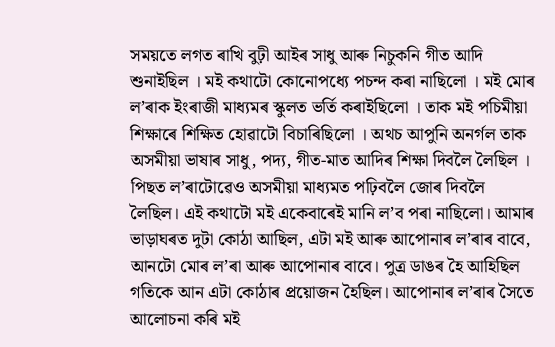সময়তে লগত ৰাখি বুঢ়ী আইৰ সাধু আৰু নিচুকনি গীত আদি শুনাইছিল । মই কথাটো কোনোপধ্যে পচন্দ কৰা নাছিলো । মই মোৰ ল’ৰাক ইংৰাজী মাধ্যমৰ স্কুলত ভৰ্তি কৰাইছিলো । তাক মই পচিমীয়া শিক্ষাৰে শিক্ষিত হোৱাটো বিচাৰিছিলো । অথচ আপুনি অনৰ্গল তাক অসমীয়া ভাষাৰ সাধু, পদ্য, গীত-মাত আদিৰ শিক্ষা দিবলৈ লৈছিল । পিছত ল’ৰাটোৱেও অসমীয়া মাধ্যমত পঢ়িবলৈ জোৰ দিবলৈ লৈছিল। এই কথাটো মই একেবাৰেই মানি ল’ব পৰা নাছিলো। আমাৰ ভাড়াঘৰত দুটা কোঠা আছিল, এটা মই আৰু আপোনাৰ ল’ৰাৰ বাবে, আনটো মোৰ ল’ৰা আৰু আপোনাৰ বাবে। পুত্ৰ ডাঙৰ হৈ আহিছিল গতিকে আন এটা কোঠাৰ প্ৰয়োজন হৈছিল। আপোনাৰ ল’ৰাৰ সৈতে আলোচনা কৰি মই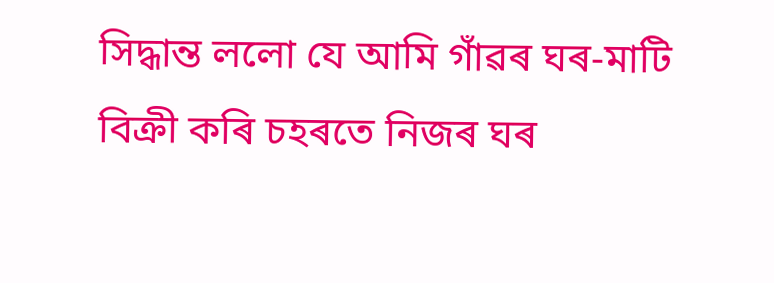সিদ্ধান্ত ললো যে আমি গাঁৱৰ ঘৰ-মাটি বিক্ৰী কৰি চহৰতে নিজৰ ঘৰ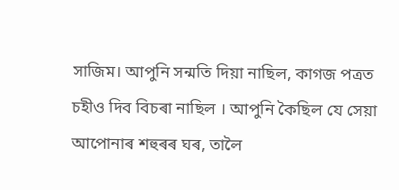সাজিম। আপুনি সন্মতি দিয়া নাছিল, কাগজ পত্ৰত চহীও দিব বিচৰা নাছিল । আপুনি কৈছিল যে সেয়া আপোনাৰ শহুৰৰ ঘৰ, তালৈ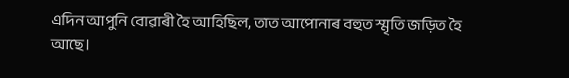এদিন আপুনি বোৱাৰী হৈ আহিছিল, তাত আপোনাৰ বহুত স্মৃতি জড়িত হৈ আছে।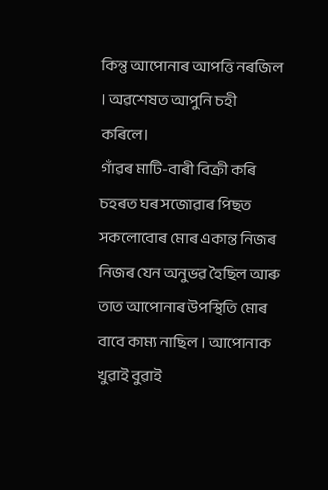কিন্তু আপোনাৰ আপত্তি নৰজিল । অৱশেষত আপুনি চহী কৰিলে।
গাঁৱৰ মাটি-বাৰী বিক্ৰী কৰি চহৰত ঘৰ সজোৱাৰ পিছত সকলোবোৰ মোৰ একান্ত নিজৰ নিজৰ যেন অনুভৱ হৈছিল আৰু তাত আপোনাৰ উপস্থিতি মোৰ বাবে কাম্য নাছিল । আপোনাক খুৱাই বুৱাই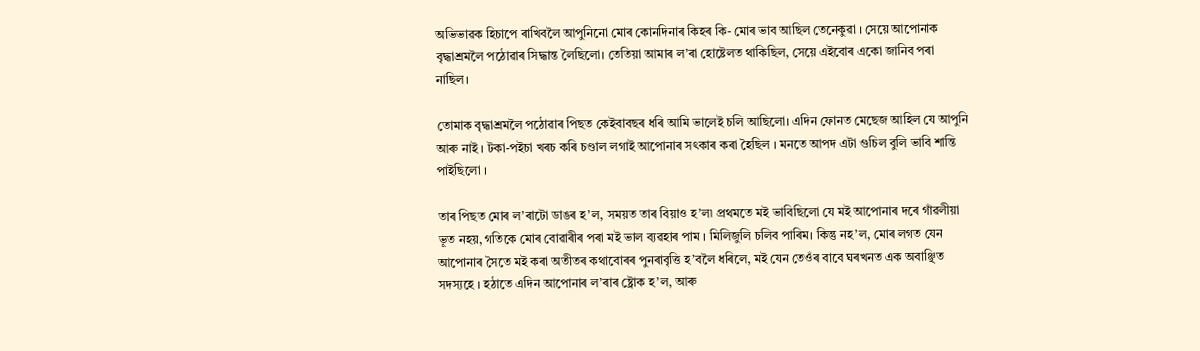অভিভাৱক হিচাপে ৰাখিবলৈ আপুনিনো মোৰ কোনদিনাৰ কিহৰ কি- মোৰ ভাব আছিল তেনেকুৱা । সেয়ে আপোনাক বৃদ্ধাশ্ৰমলৈ পঠোৱাৰ সিদ্ধান্ত লৈছিলো। তেতিয়া আমাৰ ল’ৰা হোষ্টেলত থাকিছিল, সেয়ে এইবোৰ একো জানিব পৰা নাছিল।

তোমাক বৃদ্ধাশ্ৰমলৈ পঠোৱাৰ পিছত কেইবাবছৰ ধৰি আমি ভালেই চলি আছিলো। এদিন ফোনত মেছেজ আহিল যে আপুনি আৰু নাই । টকা-পইচা খৰচ কৰি চণ্ডাল লগাই আপোনাৰ সৎকাৰ কৰা হৈছিল । মনতে আপদ এটা গুচিল বুলি ভাবি শান্তি পাইছিলো ।

তাৰ পিছত মোৰ ল’ৰাটো ডাঙৰ হ’ল, সময়ত তাৰ বিয়াও হ’ল৷ প্ৰথমতে মই ভাবিছিলো যে মই আপোনাৰ দৰে গাঁৱলীয়া ভূত নহয়, গতিকে মোৰ বোৱাৰীৰ পৰা মই ভাল ব্যৱহাৰ পাম । মিলিজুলি চলিব পাৰিম। কিন্তু নহ’ল, মোৰ লগত যেন আপোনাৰ সৈতে মই কৰা অতীতৰ কথাবোৰৰ পুনৰাবৃত্তি হ’বলৈ ধৰিলে, মই যেন তেওঁৰ বাবে ঘৰখনত এক অবাঞ্ছিত সদস্যহে । হঠাতে এদিন আপোনাৰ ল’ৰাৰ ষ্ট্ৰোক হ’ল, আৰু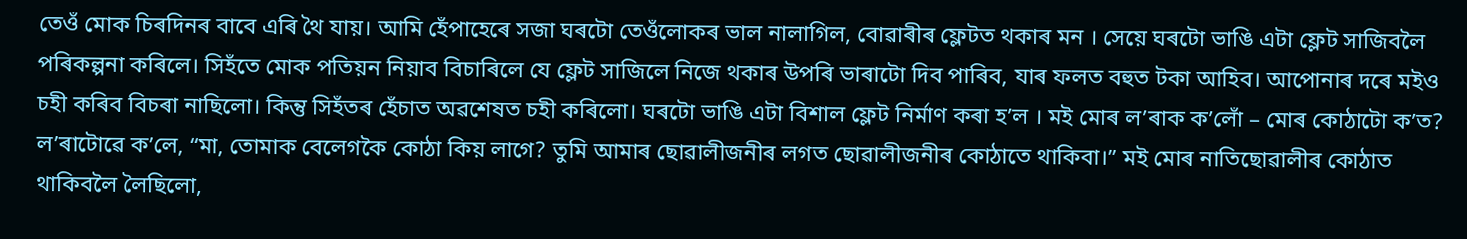তেওঁ মোক চিৰদিনৰ বাবে এৰি থৈ যায়। আমি হেঁপাহেৰে সজা ঘৰটো তেওঁলোকৰ ভাল নালাগিল, বোৱাৰীৰ ফ্লেটত থকাৰ মন । সেয়ে ঘৰটো ভাঙি এটা ফ্লেট সাজিবলৈ পৰিকল্পনা কৰিলে। সিহঁতে মোক পতিয়ন নিয়াব বিচাৰিলে যে ফ্লেট সাজিলে নিজে থকাৰ উপৰি ভাৰাটো দিব পাৰিব, যাৰ ফলত বহুত টকা আহিব। আপোনাৰ দৰে মইও চহী কৰিব বিচৰা নাছিলো। কিন্তু সিহঁতৰ হেঁচাত অৱশেষত চহী কৰিলো। ঘৰটো ভাঙি এটা বিশাল ফ্লেট নিৰ্মাণ কৰা হ’ল । মই মোৰ ল’ৰাক ক’লোঁ – মোৰ কোঠাটো ক’ত? ল’ৰাটোৱে ক’লে, “মা, তোমাক বেলেগকৈ কোঠা কিয় লাগে? তুমি আমাৰ ছোৱালীজনীৰ লগত ছোৱালীজনীৰ কোঠাতে থাকিবা।” মই মোৰ নাতিছোৱালীৰ কোঠাত থাকিবলৈ লৈছিলো,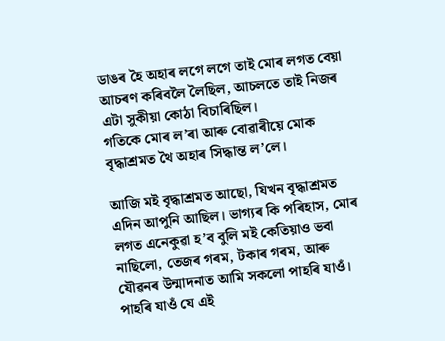ডাঙৰ হৈ অহাৰ লগে লগে তাই মোৰ লগত বেয়া আচৰণ কৰিবলৈ লৈছিল, আচলতে তাই নিজৰ এটা সুকীয়া কোঠা বিচাৰিছিল।
গতিকে মোৰ ল’ৰা আৰু বোৱাৰীয়ে মোক বৃদ্ধাশ্ৰমত থৈ অহাৰ সিদ্ধান্ত ল’লে।

আজি মই বৃদ্ধাশ্ৰমত আছো, যিখন বৃদ্ধাশ্ৰমত এদিন আপুনি আছিল। ভাগ্যৰ কি পৰিহাস, মোৰ লগত এনেকুৱা হ’ব বুলি মই কেতিয়াও ভবা নাছিলো, তেজৰ গৰম, টকাৰ গৰম, আৰু যৌৱনৰ উন্মাদনাত আমি সকলো পাহৰি যাওঁ। পাহৰি যাওঁ যে এই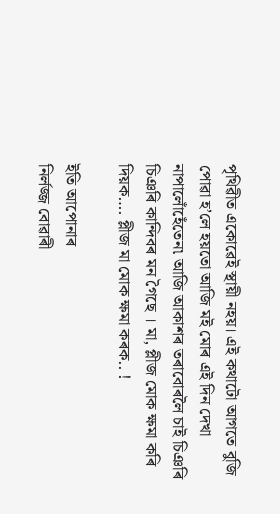পৃথিৱীত একোৱেই স্থায়ী নহয়। এই কথাটো আগতে বুজি পোৱা হ’লে হয়তো আজি মই মোৰ এই দিন দেখা নাপালোঁহেঁতেন৷ আজি আকাশৰ তৰাবোৰলৈ চাই চিঞৰি চিঞৰি কান্দিবৰ মন গৈছে । মা, প্লীজ মোক ক্ষমা কৰি দিয়ক…. প্লীজ মা মোক ক্ষমা কৰক.. !

ইতি আপোনাৰ
নিৰ্লজ্জ বোৱাৰী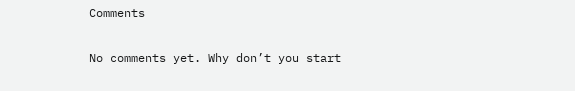Comments

No comments yet. Why don’t you start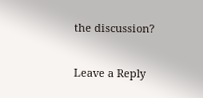the discussion?

Leave a Reply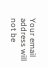Your email address will not be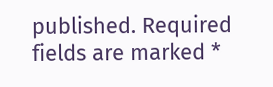published. Required fields are marked *